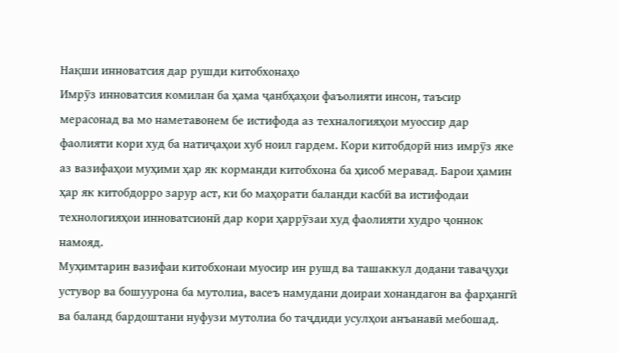Нақши инноватсия дар рушди китобхонаҳо
Имрӯз инноватсия комилан ба ҳама ҷанбҳаҳои фаъолияти инсон, таъсир мерасонад ва мо наметавонем бе истифода аз техналогияҳои муоссир дар фаолияти кори худ ба натиҷаҳои хуб ноил гардем. Кори китобдорӣ низ имрӯз яке аз вазифаҳои муҳими ҳар як корманди китобхона ба ҳисоб меравад. Барои ҳамин ҳар як китобдорро зарур аст, ки бо маҳорати баланди касбӣ ва истифодаи технологияҳои инноватсионӣ дар кори ҳаррӯзаи худ фаолияти худро ҷоннок намояд.
Муҳимтарин вазифаи китобхонаи муосир ин рушд ва ташаккул додани таваҷуҳи устувор ва бошуурона ба мутолиа, васеъ намудани доираи хонандагон ва фарҳангӣ ва баланд бардоштани нуфузи мутолиа бо таҷдиди усулҳои анъанавӣ мебошад.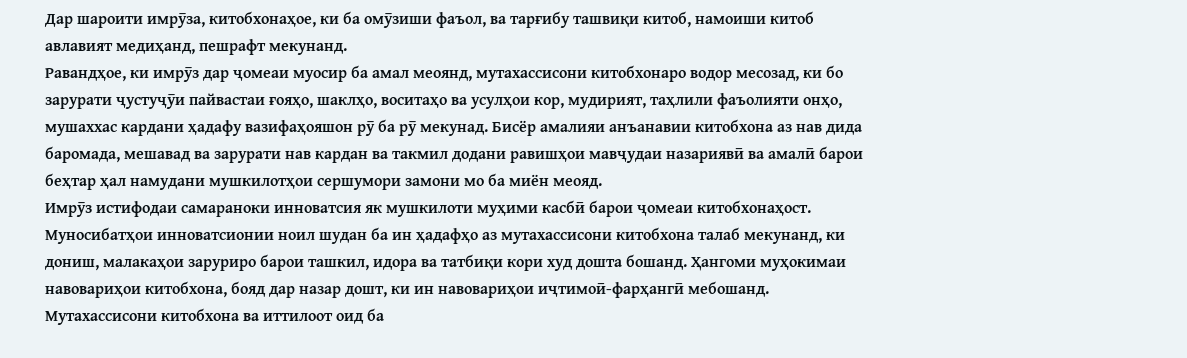Дар шароити имрӯза, китобхонаҳое, ки ба омӯзиши фаъол, ва тарғибу ташвиқи китоб, намоиши китоб авлавият медиҳанд, пешрафт мекунанд.
Равандҳое, ки имрӯз дар ҷомеаи муосир ба амал меоянд, мутахассисони китобхонаро водор месозад, ки бо зарурати ҷустуҷӯи пайвастаи ғояҳо, шаклҳо, воситаҳо ва усулҳои кор, мудирият, таҳлили фаъолияти онҳо, мушаххас кардани ҳадафу вазифаҳояшон рӯ ба рӯ мекунад. Бисёр амалияи анъанавии китобхона аз нав дида баромада, мешавад ва зарурати нав кардан ва такмил додани равишҳои мавҷудаи назариявӣ ва амалӣ барои беҳтар ҳал намудани мушкилотҳои сершумори замони мо ба миён меояд.
Имрӯз истифодаи самараноки инноватсия як мушкилоти муҳими касбӣ барои ҷомеаи китобхонаҳост. Муносибатҳои инноватсионии ноил шудан ба ин ҳадафҳо аз мутахассисони китобхона талаб мекунанд, ки дониш, малакаҳои заруриро барои ташкил, идора ва татбиқи кори худ дошта бошанд. Ҳангоми муҳокимаи навовариҳои китобхона, бояд дар назар дошт, ки ин навовариҳои иҷтимоӣ-фарҳангӣ мебошанд. Мутахассисони китобхона ва иттилоот оид ба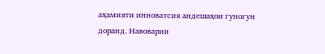аҳамияти инноватсия андешаҳои гуногун доранд. Навоварии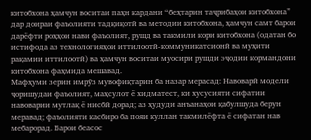китобхона ҳамчун воситаи паҳн кардани “беҳтарин таҷрибаҳои китобхона” дар доираи фаъолияти тадқиқотӣ ва методии китобхона, ҳамчун самт барои дарёфти роҳҳои нави фаъолият, рушд ва такмили кори китобхона (одатан бо истифода аз технологияҳои иттилоотӣ-коммуникатсионӣ ва муҳити рақамии иттилоотӣ) ва ҳамчун воситаи муосири рушди эҷодии кормандони китобхона фаҳмида мешавад.
Мафҳуми зерин имрӯз мувофиқтарин ба назар мерасад: Навоварӣ модели ҷоришудаи фаъолият, маҳсулот ё хидматест, ки хусусияти сифатии навоварии мутлақ ё нисбӣ дорад; аз ҳудуди анъанаҳои қабулшуда берун меравад; фаъолияти касбиро ба пояи куллан такмилёфта ё сифатан нав мебарорад. Барои беасос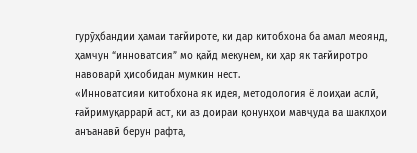гурӯҳбандии ҳамаи тағйироте, ки дар китобхона ба амал меоянд, ҳамчун “инноватсия” мо қайд мекунем, ки ҳар як тағйиротро навоварӣ ҳисобидан мумкин нест.
«Инноватсияи китобхона як идея, методология ё лоиҳаи аслӣ, ғайримуқаррарӣ аст, ки аз доираи қонунҳои мавҷуда ва шаклҳои анъанавӣ берун рафта,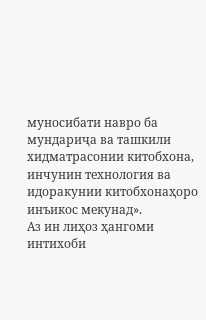муносибати навро ба мундариҷа ва ташкили хидматрасонии китобхона, инчунин технология ва идоракунии китобхонаҳоро инъикос мекунад».
Аз ин лиҳоз ҳангоми интихоби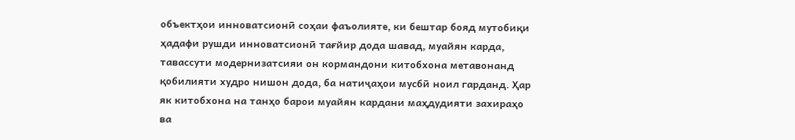объектҳои инноватсионӣ соҳаи фаъолияте, ки бештар бояд мутобиқи ҳадафи рушди инноватсионӣ тағйир дода шавад, муайян карда, тавассути модернизатсияи он кормандони китобхона метавонанд қобилияти худро нишон дода, ба натиҷаҳои мусбӣ ноил гарданд. Ҳар як китобхона на танҳо барои муайян кардани маҳдудияти захираҳо ва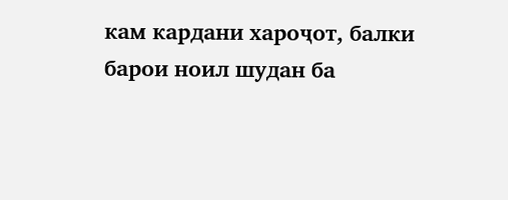кам кардани хароҷот, балки барои ноил шудан ба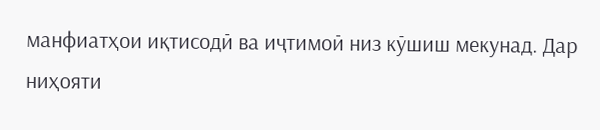манфиатҳои иқтисодӣ ва иҷтимоӣ низ кӯшиш мекунад. Дар ниҳояти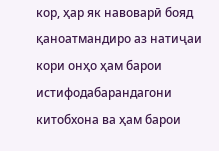кор, ҳар як навоварӣ бояд қаноатмандиро аз натиҷаи кори онҳо ҳам барои истифодабарандагони китобхона ва ҳам барои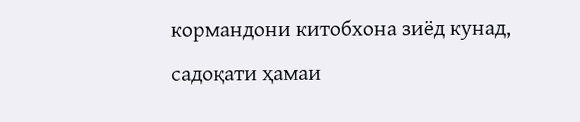кормандони китобхона зиёд кунад, садоқати ҳамаи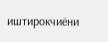иштирокчиёни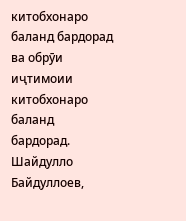китобхонаро баланд бардорад ва обрӯи иҷтимоии китобхонаро баланд бардорад.
Шайдулло Байдуллоев,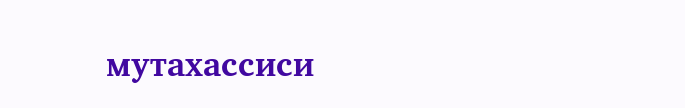мутахассиси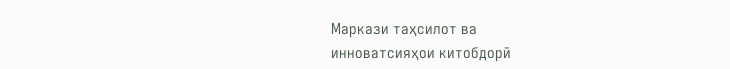Маркази таҳсилот ва
инноватсияҳои китобдорӣ